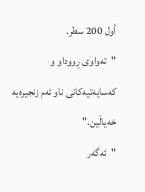أول 200 سطر.
"تەواوی ڕووداو و کەسایەتیەکانی ناو ئەم زنجیرەیە خەیاڵین."
"ئەگەر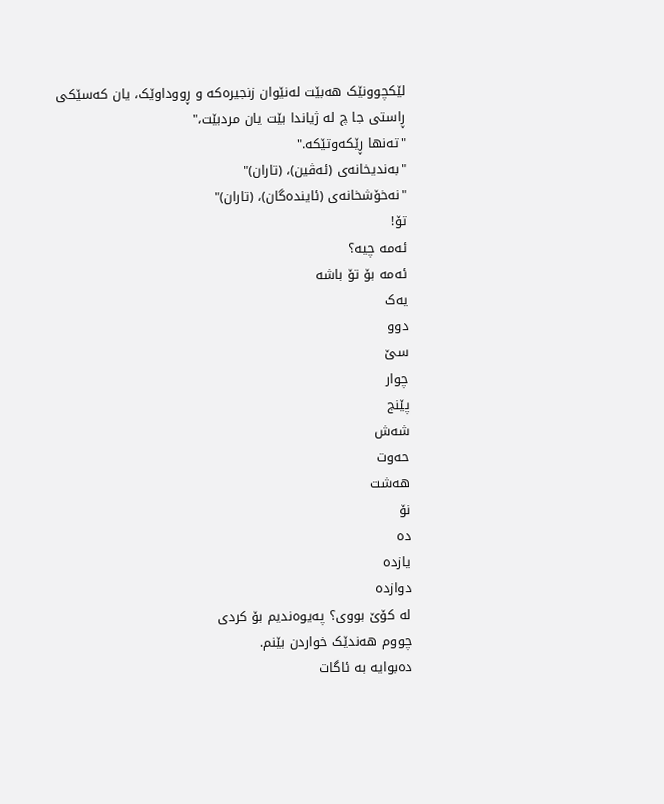لێکچوونێک هەبێت لەنێوان زنجیرەکە و ڕووداوێک، یان کەسێکی ڕاستی جا چ لە ژیاندا بێت یان مردبێت،"
"تەنها ڕێکەوتێکە."
"بەندیخانەی (ئەڤین)، (تاران)"
"نەخۆشخانەی (ئایندەگان)، (تاران)"
تۆ!
ئەمە چیە؟
ئەمە بۆ تۆ باشە
یەک
دوو
سێ
چوار
پێنج
شەش
حەوت
هەشت
نۆ
دە
یازدە
دوازدە
لە کۆێ بووی؟ پەیوەندیم بۆ کردی
چووم هەندێک خواردن بێنم.
دەبوایە بە ئاگات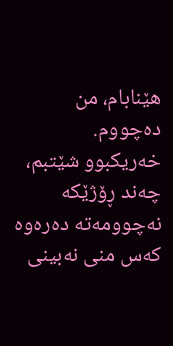هێنابام، من دەچووم.
خەریکبوو شێتبم،
چەند ڕۆژێکە نەچوومەتە دەرەوە
کەس منی نەبینی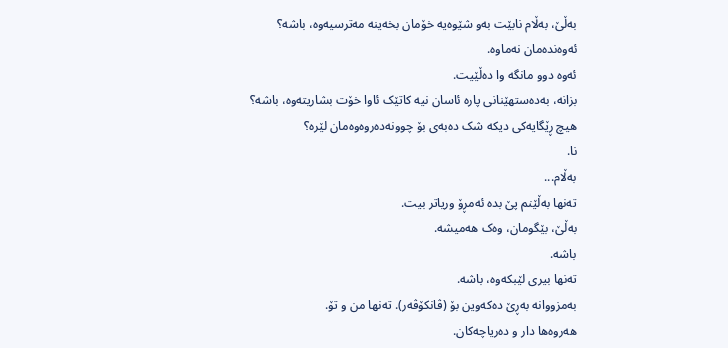بەڵێ، بەڵام نابێت بەو شێوەیە خۆمان بخەینە مەترسیەوە، باشە؟
ئەوەندەمان نەماوە.
ئەوە دوو مانگە وا دەڵێیت.
بزانە، بەدەستهێنانی پارە ئاسان نیە کاتێک ئاوا خۆت بشاریتەوە، باشە؟
هیچ ڕێگایەکی دیکە شک دەبەی بۆ چوونەدەروەوەمان لێرە؟
نا.
بەڵام...
تەنها بەڵێنم پێ بدە ئەمڕۆ وریاتر بیت.
بەڵێ، بێگومان، وەک هەمیشە.
باشە.
تەنها بیری لێبکەوە، باشە.
بەمزووانە بەڕێ دەکەوین بۆ (ڤانکۆڤەر). تەنها من و تۆ.
هەروەها دار و دەریاچەکان.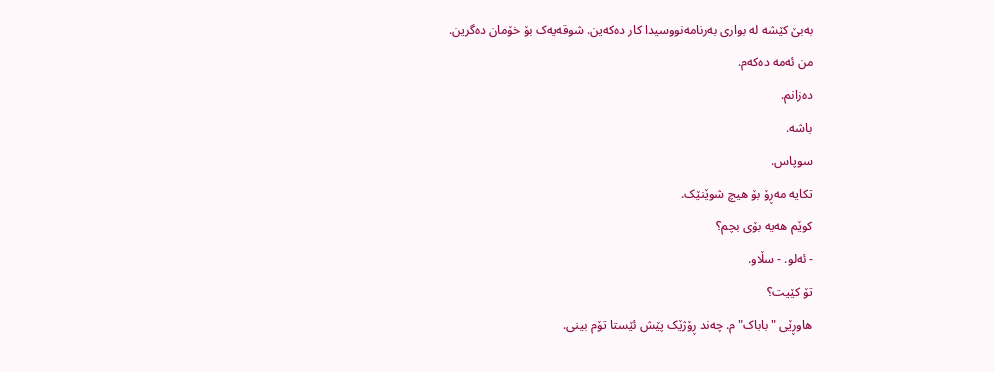بەبێ کێشە لە بواری بەرنامەنووسیدا کار دەکەین. شوقەیەک بۆ خۆمان دەگرین.
من ئەمە دەکەم.
دەزانم.
باشە.
سوپاس.
تکایە مەڕۆ بۆ هیچ شوێنێک.
کوێم هەیە بۆی بچم؟
- ئەلو. - سڵاو.
تۆ کێیت؟
هاوڕێی "باباک"م. چەند ڕۆژێک پێش ئێستا تۆم بینی.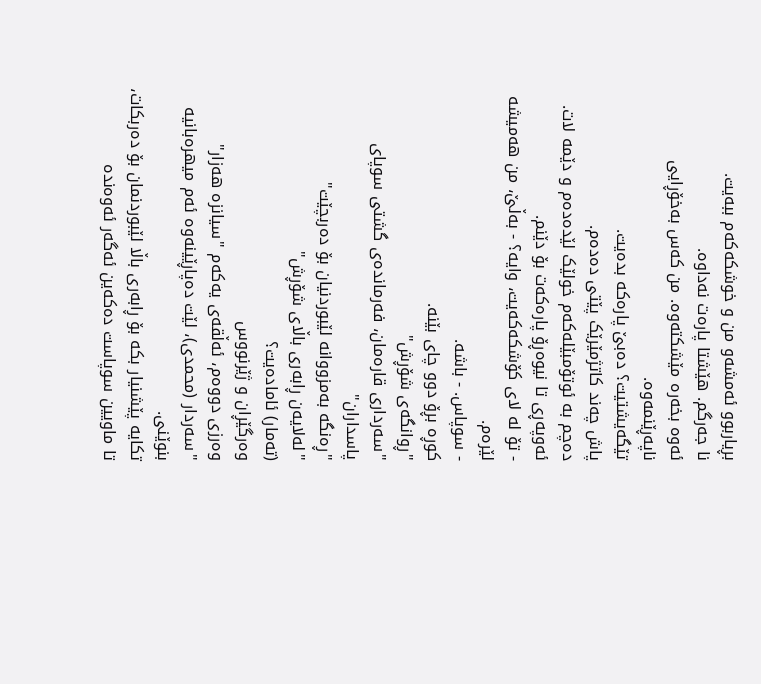بڕیاربوو ئەمشەو من و خوشکەکەم ببەیت.
نا جەرگم. هێشتا پارەت نەداوە.
ئەوە بخەرە مێشکتەوە. من کەس بەخۆڕایی ناپەڕێنمەوە.
تێگەیشتیت؟ دەبێ پارەکە بدەیت.
پاش چەند کاتژمێرێک پێتی دەدەم.
دەچم بە ئوتۆمبێلەکەم خولێک لێدەدەم و دێمە لات.
ئەوپەڕی تا نیوەڕۆ پارەکەت بۆ دێنم.
- تۆ لە لای کۆشکەکەیت، وایە؟ - بەڵێ، من هەمیشە لێرەم.
- سوپاس. - باشە.
کوڕە بڕۆ دوو چای بێنە.
"ڕوانگەی شۆڕش"
"سەرداری قارەمان، فەرماندەی گشتی سوپای پاسداران"
"ڕەنگە بەمزووانە لێبوردنیان بۆ دەربچێت"
"لەلایەن ڕابەری باڵای شۆڕش"
(تەمار) ئامادەیت؟
وەرگێڕان و ژێرنووس
وەرزی دووەم، ئەڵقەی یەکەم "سیانزە هەزار"
"سەردار (محمدی)، لێت دەپاڕێینەوە ئەم میهرەبانیە بنوێنی.
تکایە پێشنیار بکە بۆ ڕابەری باڵا لێبوردنمان بۆ دەربکات،
تا ماویین سوپاست دەکەین ئەگەر ئەوەندە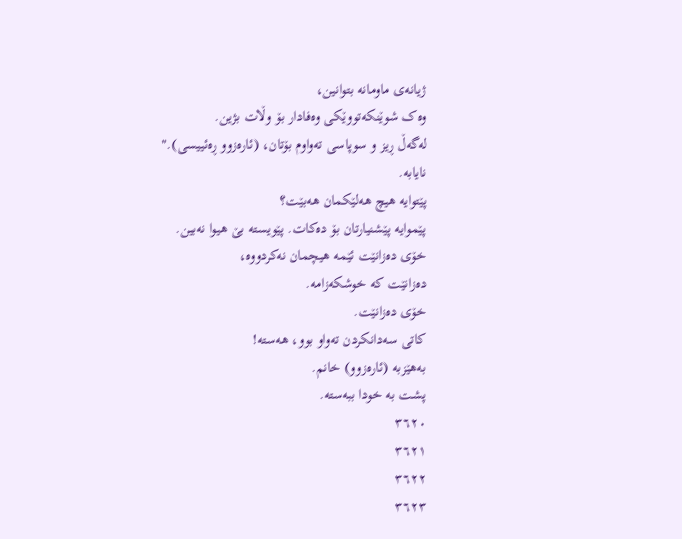ژیانەی ماومانە بتوانین،
وەک شوێنکەتووێكی وەفادار بۆ وڵات بژین.
لەگەڵ ڕیز و سوپاسی تەواوم بۆتان، (ئارەزوو ڕەئییسی)."
نایابە.
پێتوایە هیچ هەلێکمان هەبێت؟
پێموایە پێشنیارتان بۆ دەکات. پێویستە بێ هیوا نەبین.
خۆی دەزانێت ئێمە هیچمان نەکردووە،
دەزانێت کە خوشکەزامە.
خۆی دەزانێت.
کاتی سەدانکردن تەواو بوو، هەستە!
بەهێزبە (ئارەزوو) خانم.
پشت بە خودا ببەستە.
٣٦٢٠
٣٦٢١
٣٦٢٢
٣٦٢٣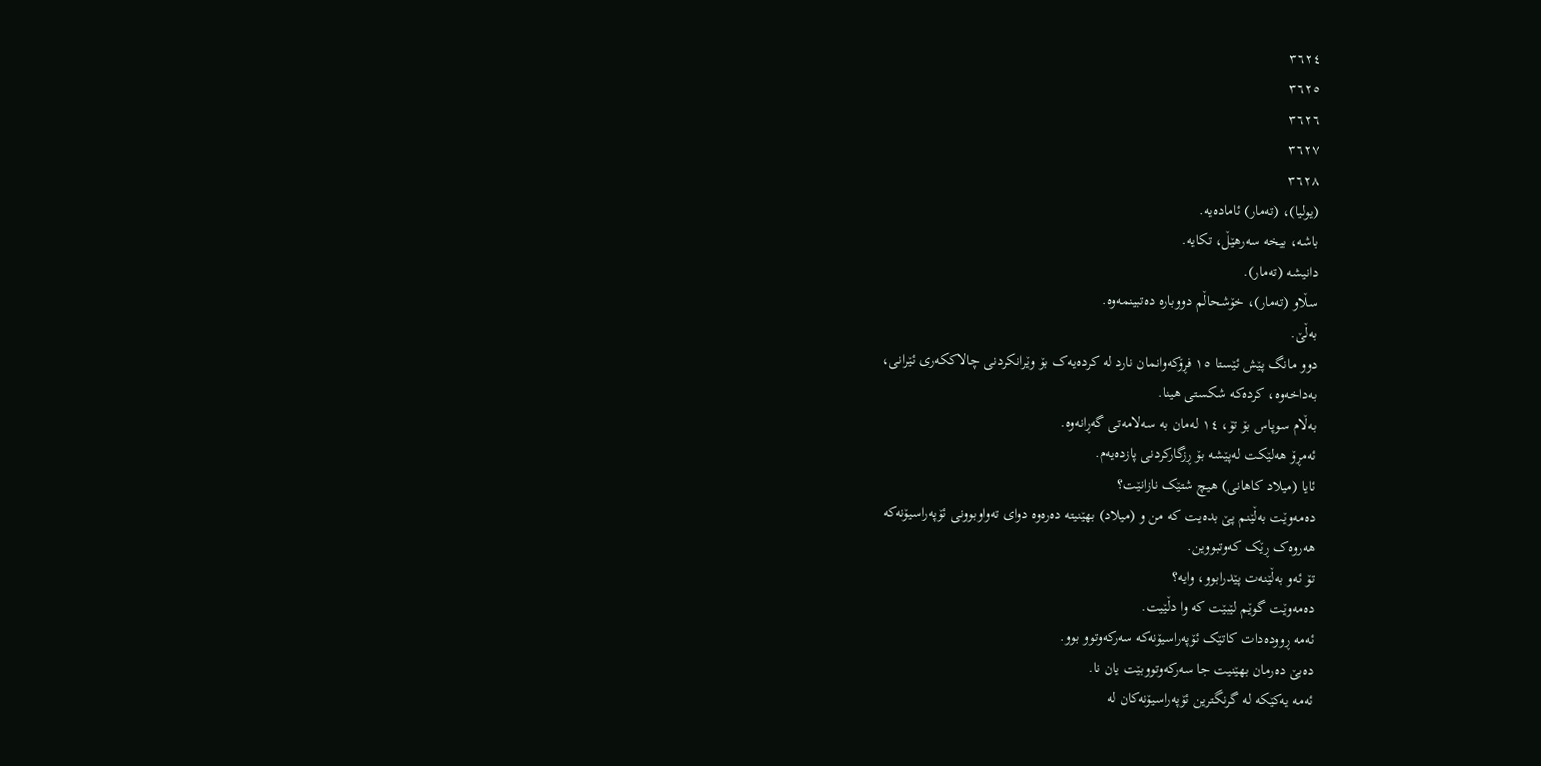٣٦٢٤
٣٦٢٥
٣٦٢٦
٣٦٢٧
٣٦٢٨
(یولیا)، (تەمار) ئامادەیە.
باشە، بیخە سەرهێڵ، تکایە.
دانیشە (تەمار).
سڵاو (تەمار)، خۆشحاڵم دووبارە دەتبینمەوە.
بەڵێ.
دوو مانگ پێش ئێستا ١٥ فڕۆکەوانمان نارد لە کردەیەک بۆ وێرانکردنی چالاککەری ئێرانی،
بەداخەوە، کردەکە شکستی هینا.
بەڵام سوپاس بۆ تۆ، ١٤ لەمان بە سەلامەتی گەڕانەوە.
ئەمڕۆ هەلێکت لەپێشە بۆ ڕزگارکردنی پازدەیەم.
ئایا (میلاد کاهانی) هیچ شتێک نازانێت؟
دەمەوێت بەڵێنم پێ بدەیت کە من و (میلاد) بهێنیتە دەرەوە دوای تەواوبوونی ئۆپەراسیۆنەکە
هەروەک ڕێک کەوتبووین.
تۆ ئەو بەڵێنەت پێدرابوو، وایە؟
دەمەوێت گوێم لێبێت کە وا دڵێیت.
ئەمە ڕوودەدات کاتێک ئۆپەراسیۆنەکە سەرکەوتوو بوو.
دەبێ دەرمان بهێنیت جا سەرکەوتووبێت یان نا.
ئەمە یەکێکە لە گرنگترین ئۆپەراسیۆنەکان لە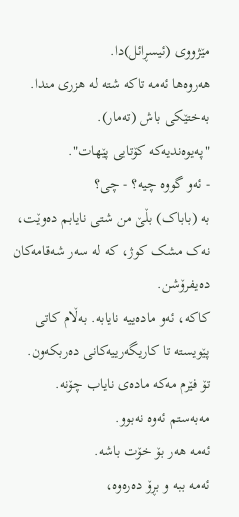مێژووی (ئیسڕائل)دا.
هەروەها ئەمە تاکە شتە لە هزری مندا.
بەختێکی باش (تەمار).
"پەیوەندیەکە کۆتایی پێهات".
- ئەو گووە چیە؟ - چی؟
بە (باباک) بڵێ من شتی نایابم دەوێت،
نەک مشک کوژ، کە لە سەر شەقامەکان دەیفرۆشن.
کاکە، ئەو مادەییە نایابە. بەڵام کاتی پێویستە تا کاریگەرییەکانی دەربکەون.
تۆ فێرم مەکە مادەی نایاب چۆنە.
مەبەستم ئەوە نەبوو.
ئەمە هەر بۆ خۆت باشە.
ئەمە ببە و بڕۆ دەرەوە،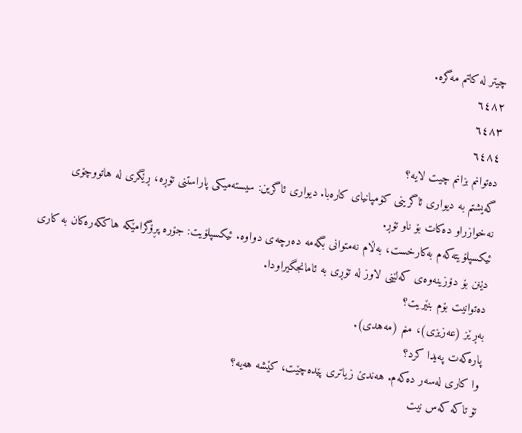چیتر لە کاتم مەگرە.
٦٤٨٢
٦٤٨٣
٦٤٨٤
دەتوانم بزانم چیت لایە؟
گەیشتم بە دیواری ئاگرینی کۆمپانیای کارەبا. دیواری ئاگرین: سیستەمیکی پاراستنی تۆڕە، ڕێگری لە هاتووچۆی نەخوازراو دەکات بۆ ناو تۆڕ.
ئیکسپلۆیتەکەم بەکارخست، بەڵام نەمتوانی بگەمە دەرچەی دواوە. ئیکسپلۆیت: جۆرە پڕۆگرامێکە هاککەرەکان بە کاری دێنن بۆ دۆزینەوەی کەلێنی لاوز لە تۆڕی بە ئامانجگیراودا.
دەتوانیت بۆم بنێریت؟
بەڕێز (عەزیزی)، منم (مەهدی).
پارەکەت پەیدا کرد؟
وا کاری لەسەر دەکەم. هەندێ زیاتری پێدەچێت، کێشە هەیە؟
تۆ تاکە کەس نیت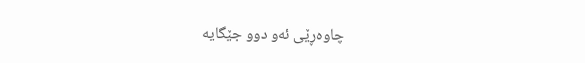چاوەڕێی ئەو دوو جێگایە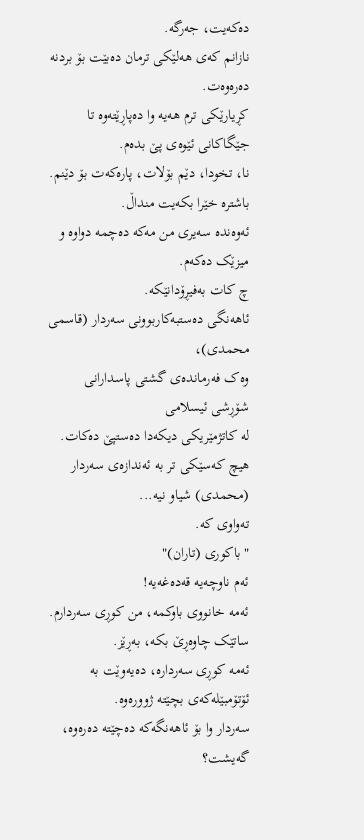دەکەیت، جەرگە.
نازانم کەی هەلێکی ترمان دەبێت بۆ بردنە دەرەوەت.
کڕیارێکی ترم هەیە وا دەپاڕێتەوە تا جێگاکانی ئێوەی پێ بدەم.
نا، تخودا، دێم بۆلات، پارەکەت بۆ دێنم.
باشترە خێرا بکەیت منداڵ.
ئەوەندە سەیری من مەکە دەچمە دواوە و میزێک دەکەم.
چ کات بەفیڕۆدانێکە.
ئاهەنگی دەستبەکاربوونی سەردار (قاسمی محمدی)،
وەک فەرماندەی گشتی پاسدارانی شۆڕشی ئیسلامی
لە کاتژمێریکی دیکەدا دەستپێ دەکات.
هیچ کەسێکی تر بە ئەندازەی سەردار (محمدی) شیاو نیە...
تەواوی کە.
"باکوری (تاران)"
ئەم ناوچەیە قەدەغەیە!
ئەمە خانووی باوکمە، من کوڕی سەردارم.
ساتێک چاوەڕێ بکە، بەڕێز.
ئەمە کوڕی سەردارە، دەیەوێت بە ئۆتۆمبێلەکەی بچێتە ژوورەوە.
سەردار وا بۆ ئاهەنگەکە دەچێتە دەرەوە، گەیشت؟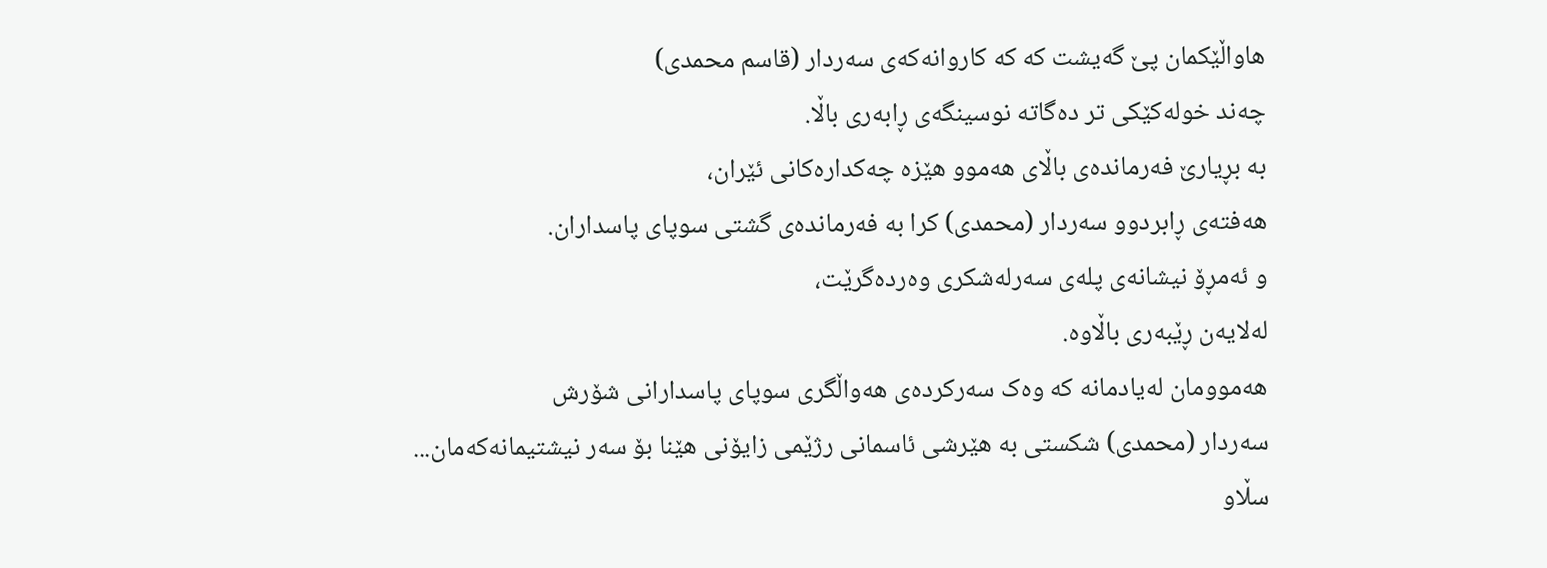هاواڵێکمان پێ گەیشت کە کە کاروانەکەی سەردار (قاسم محمدی)
چەند خولەکێکی تر دەگاتە نوسینگەی ڕابەری باڵا.
بە بڕیارێ فەرماندەی باڵای هەموو هێزە چەکدارەکانی ئێران،
هەفتەی ڕابردوو سەردار (محمدی) کرا بە فەرماندەی گشتی سوپای پاسداران.
و ئەمڕۆ نیشانەی پلەی سەرلەشکری وەردەگرێت،
لەلایەن ڕێبەری باڵاوە.
هەموومان لەیادمانە کە وەک سەرکردەی هەواڵگری سوپای پاسدارانی شۆرش
سەردار (محمدی) شکستی بە هێرشی ئاسمانی رژێمی زایۆنی هێنا بۆ سەر نیشتیمانەکەمان...
سڵاو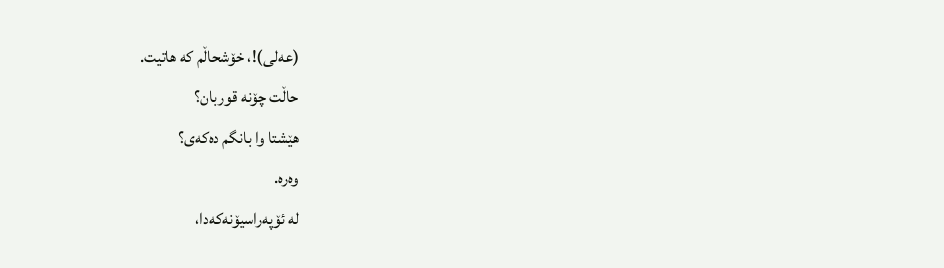(عەلی)!، خۆشحاڵم کە هاتیت.
حاڵت چۆنە قوربان؟
هێشتا وا بانگم دەکەی؟
وەرە.
لە ئۆپەراسیۆنەکەدا،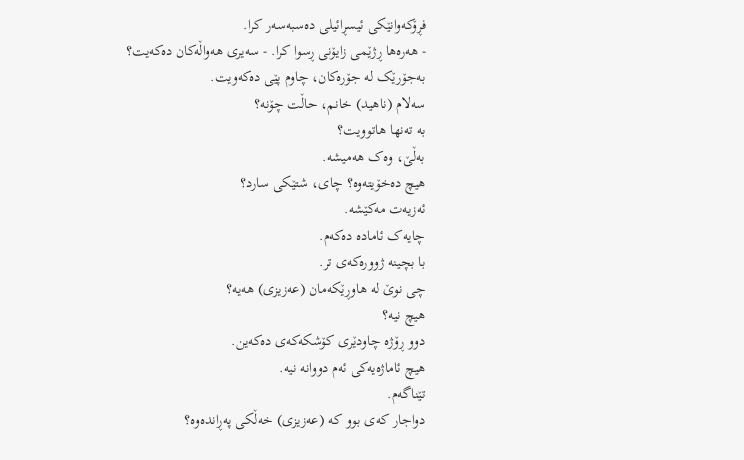فڕۆکەوانێکی ئیسڕائیلی دەسبەسەر کرا.
- هەرەها ڕژێمی زایۆنی ڕسوا کرا. - سەیری هەواڵەکان دەکەیت؟
بەجۆرێک لە جۆرەکان، چاوم پێی دەکەویت.
سەلام (ناهید) خانم، حاڵت چۆنە؟
بە تەنها هاتوویت؟
بەڵێ، وەک هەمیشە.
هیچ دەخۆیتەوە؟ چای، شتێکی سارد؟
ئەزیەت مەکێشە.
چایەک ئامادە دەکەم.
با بچینە ژوورەکەی تر.
چی نوێ لە هاوڕێکەمان (عەزیزی) هەیە؟
هیچ نیە؟
دوو ڕۆژە چاودێری کۆشکەکەی دەکەین.
هیچ ئاماژەیەکی ئەم دووانە نیە.
تێناگەم.
دواجار کەی بوو کە (عەزیزی) خەڵکی پەڕاندەوە؟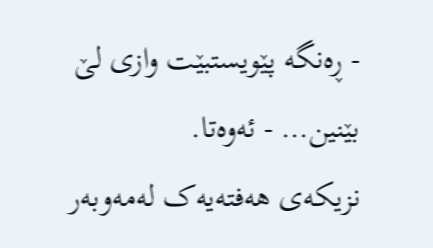- ڕەنگە پێویستبێت وازی لێ بێنین… - ئەوەتا.
نزیکەی هەفتەیەک لەمەوبەر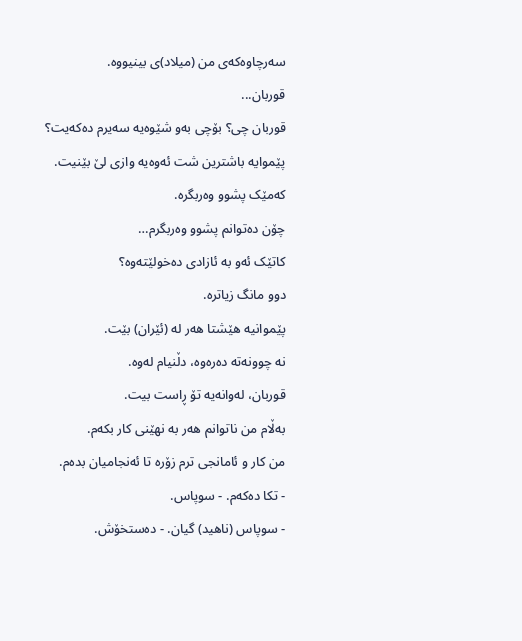سەرچاوەکەی من (میلاد)ی بینیووە.
قوربان...
قوربان چی؟ بۆچی بەو شێوەیە سەیرم دەکەیت؟
پێموایە باشترین شت ئەوەیە وازی لێ بێنیت.
کەمێک پشوو وەربگرە.
چۆن دەتوانم پشوو وەربگرم…
کاتێک ئەو بە ئازادی دەخولێتەوە؟
دوو مانگ زیاترە.
پێموانیە هێشتا هەر لە (ئێران) بێت.
نە چوونەتە دەرەوە، دڵنیام لەوە.
قوربان، لەوانەیە تۆ ڕاست بیت.
بەڵام من ناتوانم هەر بە نهێنی کار بکەم.
من کار و ئامانجی ترم زۆرە تا ئەنجامیان بدەم.
- تکا دەکەم. - سوپاس.
- سوپاس (ناهید) گیان. - دەستخۆش.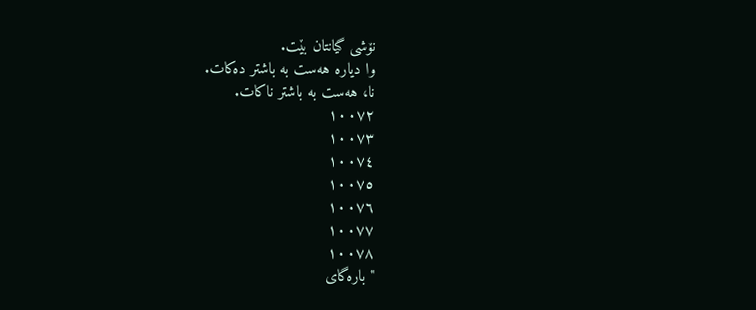نۆشی گیانتان بێت.
وا دیارە هەست بە باشتر دەکات.
نا، هەست بە باشتر ناکات.
١٠٠٧٢
١٠٠٧٣
١٠٠٧٤
١٠٠٧٥
١٠٠٧٦
١٠٠٧٧
١٠٠٧٨
"بارەگای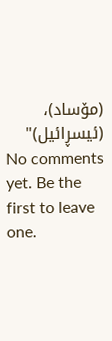(مۆساد)، (ئیسڕائیل)"
No comments yet. Be the first to leave one.